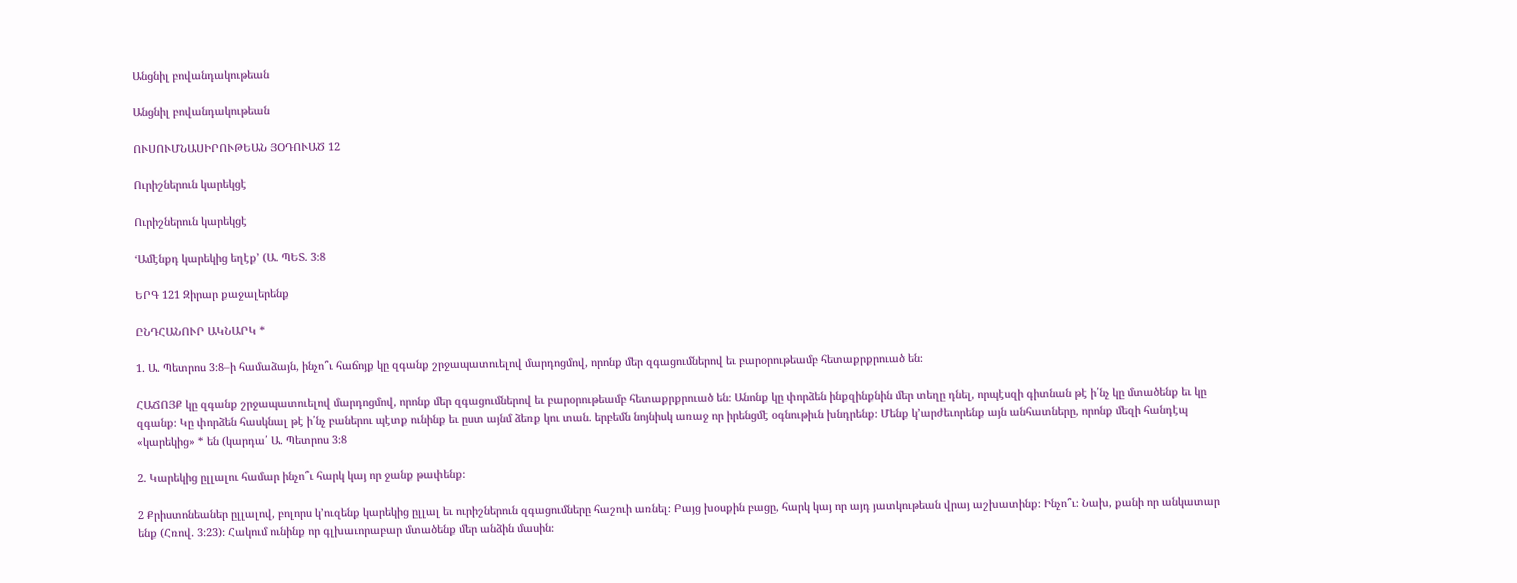Անցնիլ բովանդակութեան

Անցնիլ բովանդակութեան

ՈՒՍՈՒՄՆԱՍԻՐՈՒԹԵԱՆ ՅՕԴՈՒԱԾ 12

Ուրիշներուն կարեկցէ

Ուրիշներուն կարեկցէ

‘Ամէնքդ կարեկից եղէք’ (Ա. ՊԵՏ. 3։8

ԵՐԳ 121 Զիրար քաջալերենք

ԸՆԴՀԱՆՈՒՐ ԱԿՆԱՐԿ *

1. Ա. Պետրոս 3։8–ի համաձայն, ինչո՞ւ հաճոյք կը զգանք շրջապատուելով մարդոցմով, որոնք մեր զգացումներով եւ բարօրութեամբ հետաքրքրուած են։

ՀԱՃՈՅՔ կը զգանք շրջապատուելով մարդոցմով, որոնք մեր զգացումներով եւ բարօրութեամբ հետաքրքրուած են։ Անոնք կը փորձեն ինքզինքնին մեր տեղը դնել, որպէսզի գիտնան թէ ի՛նչ կը մտածենք եւ կը զգանք։ Կը փորձեն հասկնալ թէ ի՛նչ բաներու պէտք ունինք եւ ըստ այնմ ձեռք կու տան. երբեմն նոյնիսկ առաջ որ իրենցմէ օգնութիւն խնդրենք։ Մենք կ’արժեւորենք այն անհատները, որոնք մեզի հանդէպ «կարեկից» * են (կարդա՛ Ա. Պետրոս 3։8

2. Կարեկից ըլլալու համար ինչո՞ւ հարկ կայ որ ջանք թափենք։

2 Քրիստոնեաներ ըլլալով, բոլորս կ’ուզենք կարեկից ըլլալ եւ ուրիշներուն զգացումները հաշուի առնել։ Բայց խօսքին բացը, հարկ կայ որ այդ յատկութեան վրայ աշխատինք։ Ինչո՞ւ։ Նախ, քանի որ անկատար ենք (Հռով. 3։23)։ Հակում ունինք որ գլխաւորաբար մտածենք մեր անձին մասին։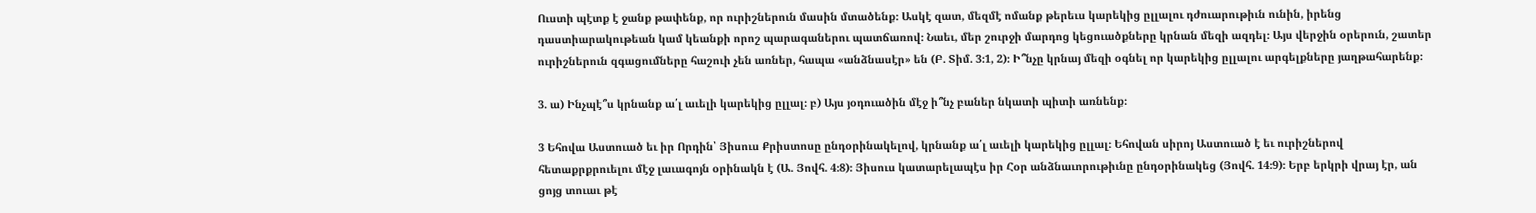Ուստի պէտք է ջանք թափենք, որ ուրիշներուն մասին մտածենք։ Ասկէ զատ, մեզմէ ոմանք թերեւս կարեկից ըլլալու դժուարութիւն ունին, իրենց դաստիարակութեան կամ կեանքի որոշ պարագաներու պատճառով։ Նաեւ, մեր շուրջի մարդոց կեցուածքները կրնան մեզի ազդել։ Այս վերջին օրերուն, շատեր ուրիշներուն զգացումները հաշուի չեն առներ, հապա «անձնասէր» են (Բ. Տիմ. 3։1, 2)։ Ի՞նչը կրնայ մեզի օգնել որ կարեկից ըլլալու արգելքները յաղթահարենք։

3. ա) Ինչպէ՞ս կրնանք ա՛լ աւելի կարեկից ըլլալ։ բ) Այս յօդուածին մէջ ի՞նչ բաներ նկատի պիտի առնենք։

3 Եհովա Աստուած եւ իր Որդին՝ Յիսուս Քրիստոսը ընդօրինակելով, կրնանք ա՛լ աւելի կարեկից ըլլալ։ Եհովան սիրոյ Աստուած է եւ ուրիշներով հետաքրքրուելու մէջ լաւագոյն օրինակն է (Ա. Յովհ. 4։8)։ Յիսուս կատարելապէս իր Հօր անձնաւորութիւնը ընդօրինակեց (Յովհ. 14։9)։ Երբ երկրի վրայ էր, ան ցոյց տուաւ թէ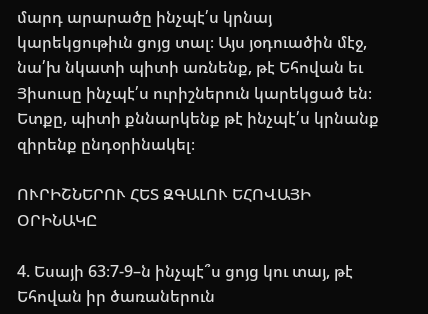մարդ արարածը ինչպէ՛ս կրնայ կարեկցութիւն ցոյց տալ։ Այս յօդուածին մէջ, նա՛խ նկատի պիտի առնենք, թէ Եհովան եւ Յիսուսը ինչպէ՛ս ուրիշներուն կարեկցած են։ Ետքը, պիտի քննարկենք թէ ինչպէ՛ս կրնանք զիրենք ընդօրինակել։

ՈՒՐԻՇՆԵՐՈՒ ՀԵՏ ԶԳԱԼՈՒ ԵՀՈՎԱՅԻ ՕՐԻՆԱԿԸ

4. Եսայի 63։7-9–ն ինչպէ՞ս ցոյց կու տայ, թէ Եհովան իր ծառաներուն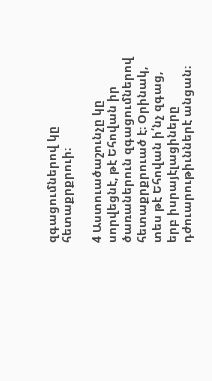զգացումներով կը հետաքրքրուի։

4 Աստուածաշունչը կը սորվեցնէ, թէ Եհովան իր ծառաներուն զգացումներով հետաքրքրուած է։ Օրինակ, տես թէ Եհովան ի՛նչ զգաց, երբ իսրայէլացիները դժուարութիւններէ անցան։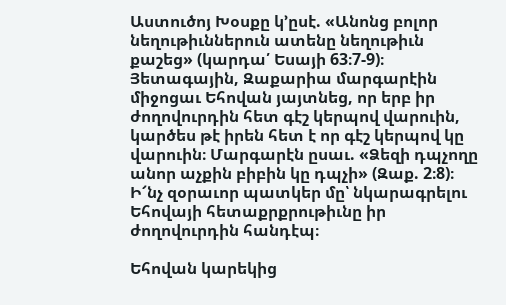Աստուծոյ Խօսքը կ’ըսէ. «Անոնց բոլոր նեղութիւններուն ատենը նեղութիւն քաշեց» (կարդա՛ Եսայի 63։7-9)։ Յետագային, Զաքարիա մարգարէին միջոցաւ Եհովան յայտնեց, որ երբ իր ժողովուրդին հետ գէշ կերպով վարուին, կարծես թէ իրեն հետ է որ գէշ կերպով կը վարուին։ Մարգարէն ըսաւ. «Ձեզի դպչողը անոր աչքին բիբին կը դպչի» (Զաք. 2։8)։ Ի՜նչ զօրաւոր պատկեր մը՝ նկարագրելու Եհովայի հետաքրքրութիւնը իր ժողովուրդին հանդէպ։

Եհովան կարեկից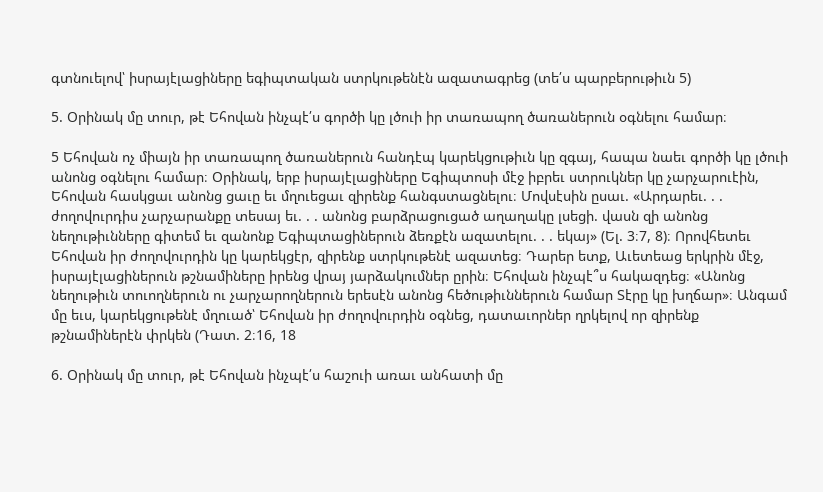գտնուելով՝ իսրայէլացիները եգիպտական ստրկութենէն ազատագրեց (տե՛ս պարբերութիւն 5)

5. Օրինակ մը տուր, թէ Եհովան ինչպէ՛ս գործի կը լծուի իր տառապող ծառաներուն օգնելու համար։

5 Եհովան ոչ միայն իր տառապող ծառաներուն հանդէպ կարեկցութիւն կը զգայ, հապա նաեւ գործի կը լծուի անոնց օգնելու համար։ Օրինակ, երբ իսրայէլացիները Եգիպտոսի մէջ իբրեւ ստրուկներ կը չարչարուէին, Եհովան հասկցաւ անոնց ցաւը եւ մղուեցաւ զիրենք հանգստացնելու։ Մովսէսին ըսաւ. «Արդարեւ. . . ժողովուրդիս չարչարանքը տեսայ եւ. . . անոնց բարձրացուցած աղաղակը լսեցի. վասն զի անոնց նեղութիւնները գիտեմ եւ զանոնք Եգիպտացիներուն ձեռքէն ազատելու. . . եկայ» (Ել. 3։7, 8)։ Որովհետեւ Եհովան իր ժողովուրդին կը կարեկցէր, զիրենք ստրկութենէ ազատեց։ Դարեր ետք, Աւետեաց երկրին մէջ, իսրայէլացիներուն թշնամիները իրենց վրայ յարձակումներ ըրին։ Եհովան ինչպէ՞ս հակազդեց։ «Անոնց նեղութիւն տուողներուն ու չարչարողներուն երեսէն անոնց հեծութիւններուն համար Տէրը կը խղճար»։ Անգամ մը եւս, կարեկցութենէ մղուած՝ Եհովան իր ժողովուրդին օգնեց, դատաւորներ ղրկելով որ զիրենք թշնամիներէն փրկեն (Դատ. 2։16, 18

6. Օրինակ մը տուր, թէ Եհովան ինչպէ՛ս հաշուի առաւ անհատի մը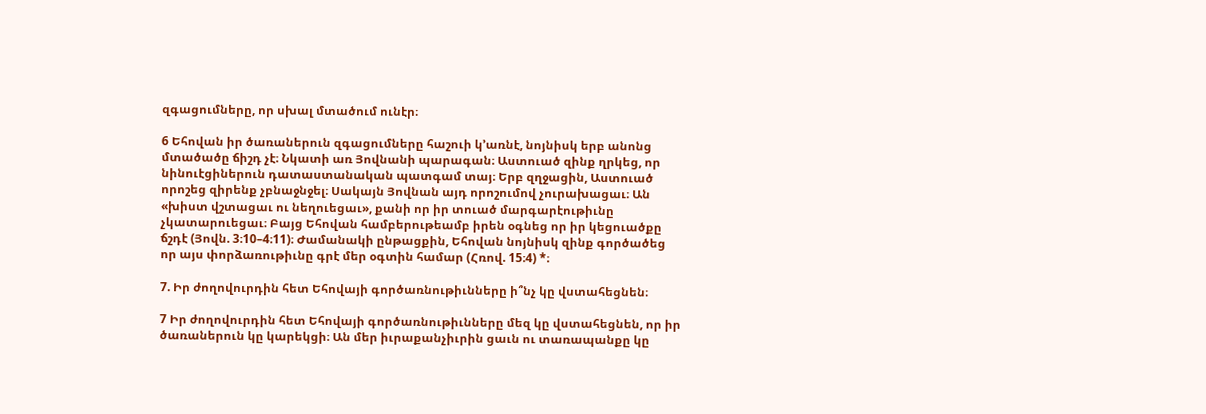զգացումները, որ սխալ մտածում ունէր։

6 Եհովան իր ծառաներուն զգացումները հաշուի կ’առնէ, նոյնիսկ երբ անոնց մտածածը ճիշդ չէ։ Նկատի առ Յովնանի պարագան։ Աստուած զինք ղրկեց, որ նինուէցիներուն դատաստանական պատգամ տայ։ Երբ զղջացին, Աստուած որոշեց զիրենք չբնաջնջել։ Սակայն Յովնան այդ որոշումով չուրախացաւ։ Ան «խիստ վշտացաւ ու նեղուեցաւ», քանի որ իր տուած մարգարէութիւնը չկատարուեցաւ։ Բայց Եհովան համբերութեամբ իրեն օգնեց որ իր կեցուածքը ճշդէ (Յովն. 3։10–4։11)։ Ժամանակի ընթացքին, Եհովան նոյնիսկ զինք գործածեց որ այս փորձառութիւնը գրէ մեր օգտին համար (Հռով. 15։4) *։

7. Իր ժողովուրդին հետ Եհովայի գործառնութիւնները ի՞նչ կը վստահեցնեն։

7 Իր ժողովուրդին հետ Եհովայի գործառնութիւնները մեզ կը վստահեցնեն, որ իր ծառաներուն կը կարեկցի։ Ան մեր իւրաքանչիւրին ցաւն ու տառապանքը կը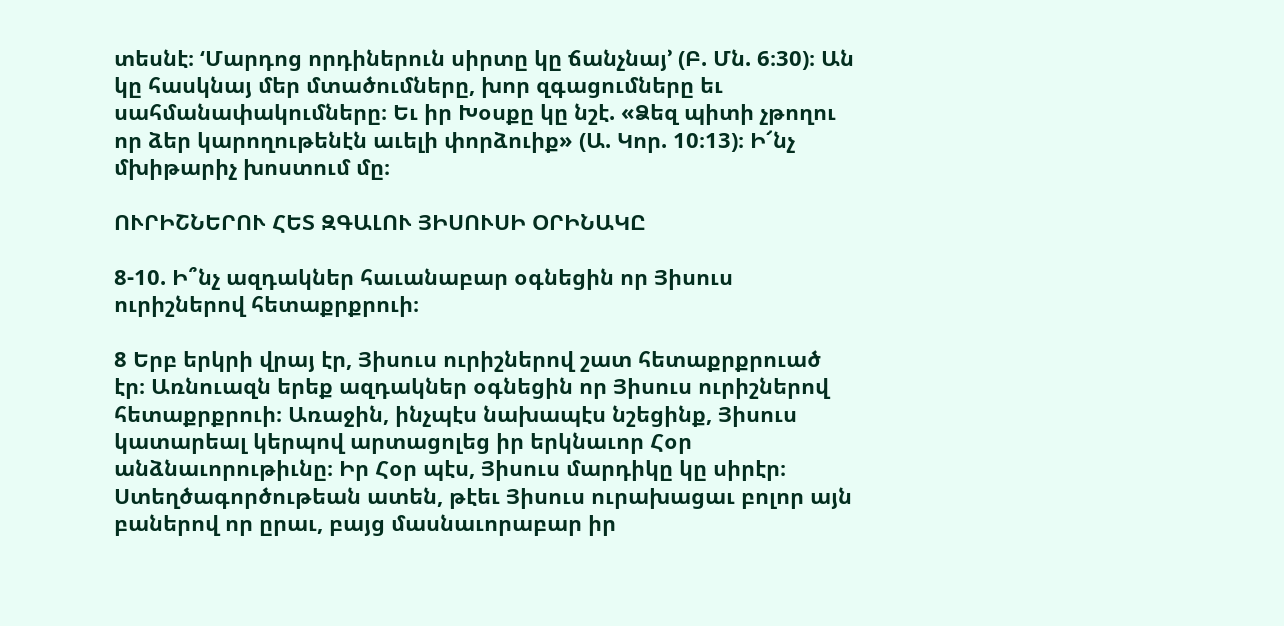տեսնէ։ ‘Մարդոց որդիներուն սիրտը կը ճանչնայ’ (Բ. Մն. 6։30)։ Ան կը հասկնայ մեր մտածումները, խոր զգացումները եւ սահմանափակումները։ Եւ իր Խօսքը կը նշէ. «Ձեզ պիտի չթողու որ ձեր կարողութենէն աւելի փորձուիք» (Ա. Կոր. 10։13)։ Ի՜նչ մխիթարիչ խոստում մը։

ՈՒՐԻՇՆԵՐՈՒ ՀԵՏ ԶԳԱԼՈՒ ՅԻՍՈՒՍԻ ՕՐԻՆԱԿԸ

8-10. Ի՞նչ ազդակներ հաւանաբար օգնեցին որ Յիսուս ուրիշներով հետաքրքրուի։

8 Երբ երկրի վրայ էր, Յիսուս ուրիշներով շատ հետաքրքրուած էր։ Առնուազն երեք ազդակներ օգնեցին որ Յիսուս ուրիշներով հետաքրքրուի։ Առաջին, ինչպէս նախապէս նշեցինք, Յիսուս կատարեալ կերպով արտացոլեց իր երկնաւոր Հօր անձնաւորութիւնը։ Իր Հօր պէս, Յիսուս մարդիկը կը սիրէր։ Ստեղծագործութեան ատեն, թէեւ Յիսուս ուրախացաւ բոլոր այն բաներով որ ըրաւ, բայց մասնաւորաբար իր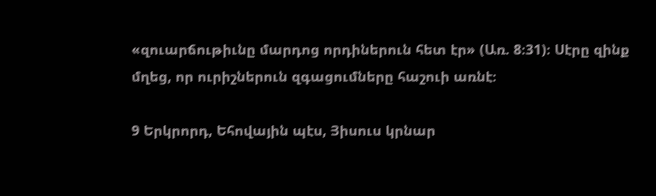«զուարճութիւնը մարդոց որդիներուն հետ էր» (Առ. 8։31)։ Սէրը զինք մղեց, որ ուրիշներուն զգացումները հաշուի առնէ։

9 Երկրորդ, Եհովային պէս, Յիսուս կրնար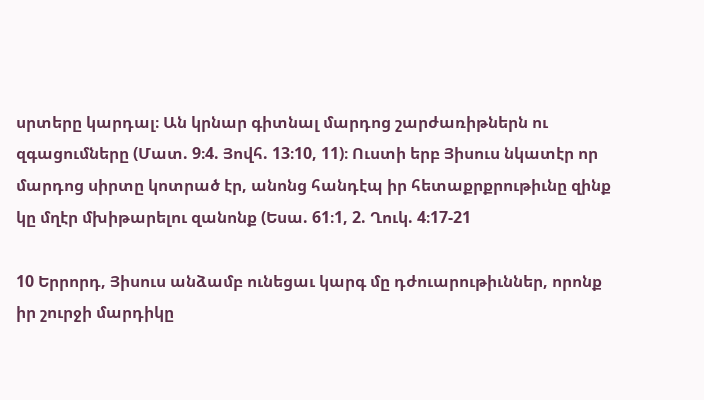սրտերը կարդալ։ Ան կրնար գիտնալ մարդոց շարժառիթներն ու զգացումները (Մատ. 9։4. Յովհ. 13։10, 11)։ Ուստի երբ Յիսուս նկատէր որ մարդոց սիրտը կոտրած էր, անոնց հանդէպ իր հետաքրքրութիւնը զինք կը մղէր մխիթարելու զանոնք (Եսա. 61։1, 2. Ղուկ. 4։17-21

10 Երրորդ, Յիսուս անձամբ ունեցաւ կարգ մը դժուարութիւններ, որոնք իր շուրջի մարդիկը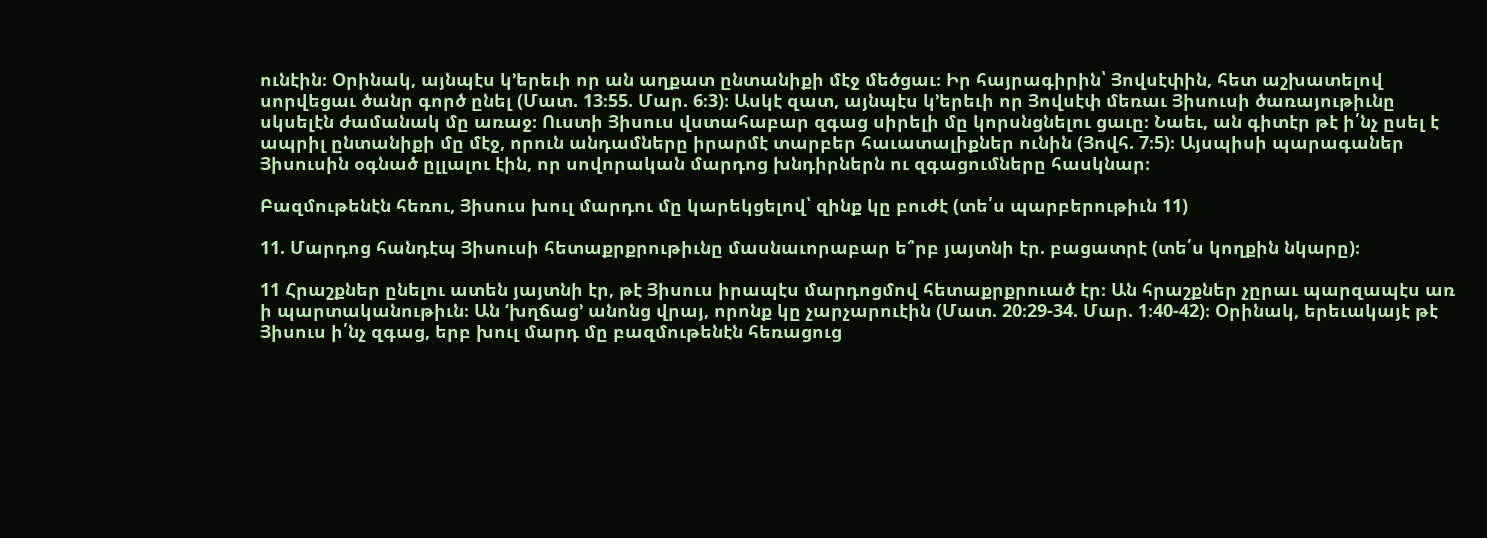ունէին։ Օրինակ, այնպէս կ’երեւի որ ան աղքատ ընտանիքի մէջ մեծցաւ։ Իր հայրագիրին՝ Յովսէփին, հետ աշխատելով սորվեցաւ ծանր գործ ընել (Մատ. 13։55. Մար. 6։3)։ Ասկէ զատ, այնպէս կ’երեւի որ Յովսէփ մեռաւ Յիսուսի ծառայութիւնը սկսելէն ժամանակ մը առաջ։ Ուստի Յիսուս վստահաբար զգաց սիրելի մը կորսնցնելու ցաւը։ Նաեւ, ան գիտէր թէ ի՛նչ ըսել է ապրիլ ընտանիքի մը մէջ, որուն անդամները իրարմէ տարբեր հաւատալիքներ ունին (Յովհ. 7։5)։ Այսպիսի պարագաներ Յիսուսին օգնած ըլլալու էին, որ սովորական մարդոց խնդիրներն ու զգացումները հասկնար։

Բազմութենէն հեռու, Յիսուս խուլ մարդու մը կարեկցելով՝ զինք կը բուժէ (տե՛ս պարբերութիւն 11)

11. Մարդոց հանդէպ Յիսուսի հետաքրքրութիւնը մասնաւորաբար ե՞րբ յայտնի էր. բացատրէ (տե՛ս կողքին նկարը)։

11 Հրաշքներ ընելու ատեն յայտնի էր, թէ Յիսուս իրապէս մարդոցմով հետաքրքրուած էր։ Ան հրաշքներ չըրաւ պարզապէս առ ի պարտականութիւն։ Ան ‘խղճաց’ անոնց վրայ, որոնք կը չարչարուէին (Մատ. 20։29-34. Մար. 1։40-42)։ Օրինակ, երեւակայէ թէ Յիսուս ի՛նչ զգաց, երբ խուլ մարդ մը բազմութենէն հեռացուց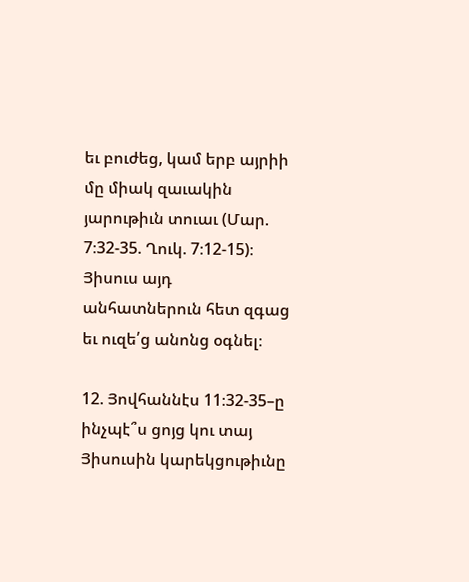եւ բուժեց, կամ երբ այրիի մը միակ զաւակին յարութիւն տուաւ (Մար. 7։32-35. Ղուկ. 7։12-15)։ Յիսուս այդ անհատներուն հետ զգաց եւ ուզե՛ց անոնց օգնել։

12. Յովհաննէս 11։32-35–ը ինչպէ՞ս ցոյց կու տայ Յիսուսին կարեկցութիւնը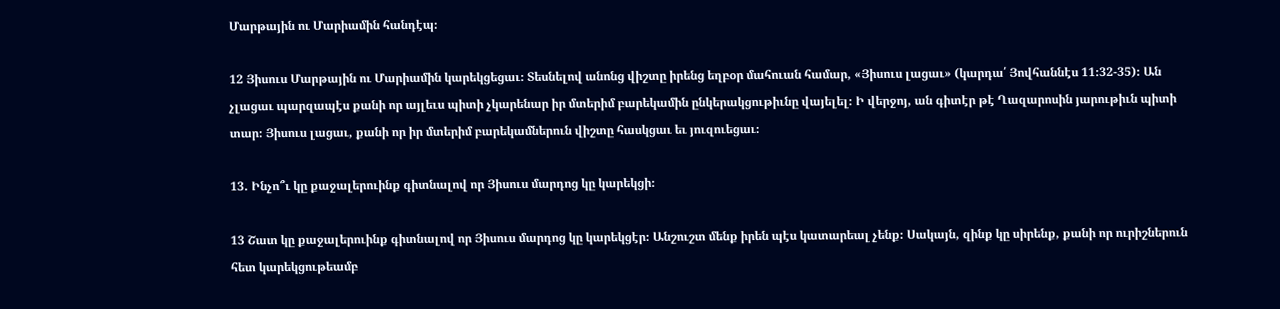Մարթային ու Մարիամին հանդէպ։

12 Յիսուս Մարթային ու Մարիամին կարեկցեցաւ։ Տեսնելով անոնց վիշտը իրենց եղբօր մահուան համար, «Յիսուս լացաւ» (կարդա՛ Յովհաննէս 11։32-35)։ Ան չլացաւ պարզապէս քանի որ այլեւս պիտի չկարենար իր մտերիմ բարեկամին ընկերակցութիւնը վայելել։ Ի վերջոյ, ան գիտէր թէ Ղազարոսին յարութիւն պիտի տար։ Յիսուս լացաւ, քանի որ իր մտերիմ բարեկամներուն վիշտը հասկցաւ եւ յուզուեցաւ։

13. Ինչո՞ւ կը քաջալերուինք գիտնալով որ Յիսուս մարդոց կը կարեկցի։

13 Շատ կը քաջալերուինք գիտնալով որ Յիսուս մարդոց կը կարեկցէր։ Անշուշտ մենք իրեն պէս կատարեալ չենք։ Սակայն, զինք կը սիրենք, քանի որ ուրիշներուն հետ կարեկցութեամբ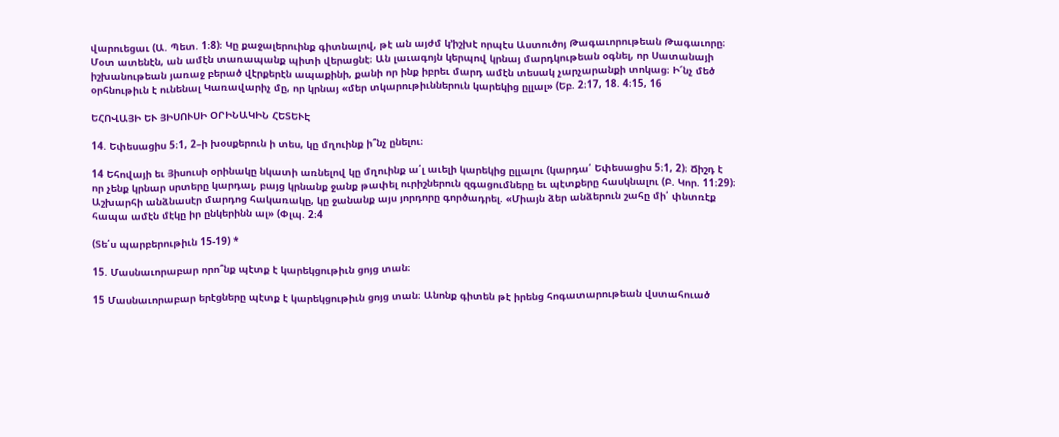վարուեցաւ (Ա. Պետ. 1։8)։ Կը քաջալերուինք գիտնալով, թէ ան այժմ կ’իշխէ որպէս Աստուծոյ Թագաւորութեան Թագաւորը։ Մօտ ատենէն, ան ամէն տառապանք պիտի վերացնէ։ Ան լաւագոյն կերպով կրնայ մարդկութեան օգնել, որ Սատանայի իշխանութեան յառաջ բերած վէրքերէն ապաքինի, քանի որ ինք իբրեւ մարդ ամէն տեսակ չարչարանքի տոկաց։ Ի՜նչ մեծ օրհնութիւն է ունենալ Կառավարիչ մը, որ կրնայ «մեր տկարութիւններուն կարեկից ըլլալ» (Եբ. 2։17, 18. 4։15, 16

ԵՀՈՎԱՅԻ ԵՒ ՅԻՍՈՒՍԻ ՕՐԻՆԱԿԻՆ ՀԵՏԵՒԷ

14. Եփեսացիս 5։1, 2–ի խօսքերուն ի տես, կը մղուինք ի՞նչ ընելու։

14 Եհովայի եւ Յիսուսի օրինակը նկատի առնելով կը մղուինք ա՛լ աւելի կարեկից ըլլալու (կարդա՛ Եփեսացիս 5։1, 2)։ Ճիշդ է որ չենք կրնար սրտերը կարդալ, բայց կրնանք ջանք թափել ուրիշներուն զգացումները եւ պէտքերը հասկնալու (Բ. Կոր. 11։29)։ Աշխարհի անձնասէր մարդոց հակառակը, կը ջանանք այս յորդորը գործադրել. «Միայն ձեր անձերուն շահը մի՛ փնտռէք հապա ամէն մէկը իր ընկերինն ալ» (Փլպ. 2։4

(Տե՛ս պարբերութիւն 15-19) *

15. Մասնաւորաբար որո՞նք պէտք է կարեկցութիւն ցոյց տան։

15 Մասնաւորաբար երէցները պէտք է կարեկցութիւն ցոյց տան։ Անոնք գիտեն թէ իրենց հոգատարութեան վստահուած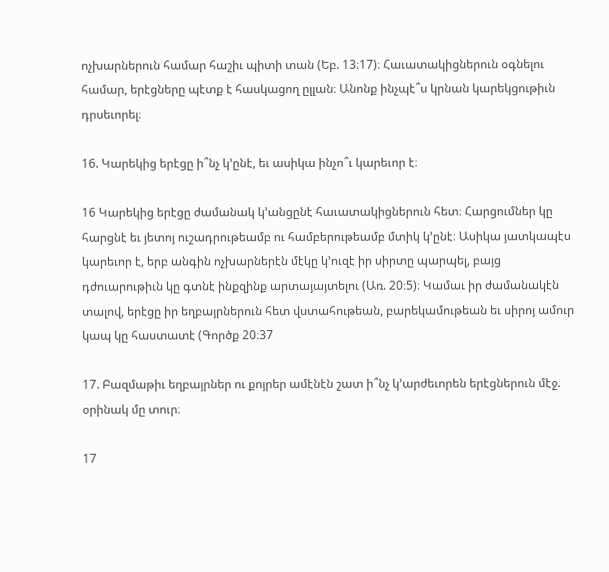ոչխարներուն համար հաշիւ պիտի տան (Եբ. 13։17)։ Հաւատակիցներուն օգնելու համար, երէցները պէտք է հասկացող ըլլան։ Անոնք ինչպէ՞ս կրնան կարեկցութիւն դրսեւորել։

16. Կարեկից երէցը ի՞նչ կ’ընէ, եւ ասիկա ինչո՞ւ կարեւոր է։

16 Կարեկից երէցը ժամանակ կ’անցընէ հաւատակիցներուն հետ։ Հարցումներ կը հարցնէ եւ յետոյ ուշադրութեամբ ու համբերութեամբ մտիկ կ’ընէ։ Ասիկա յատկապէս կարեւոր է, երբ անգին ոչխարներէն մէկը կ’ուզէ իր սիրտը պարպել, բայց դժուարութիւն կը գտնէ ինքզինք արտայայտելու (Առ. 20։5)։ Կամաւ իր ժամանակէն տալով, երէցը իր եղբայրներուն հետ վստահութեան, բարեկամութեան եւ սիրոյ ամուր կապ կը հաստատէ (Գործք 20։37

17. Բազմաթիւ եղբայրներ ու քոյրեր ամէնէն շատ ի՞նչ կ’արժեւորեն երէցներուն մէջ. օրինակ մը տուր։

17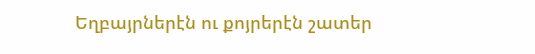Եղբայրներէն ու քոյրերէն շատեր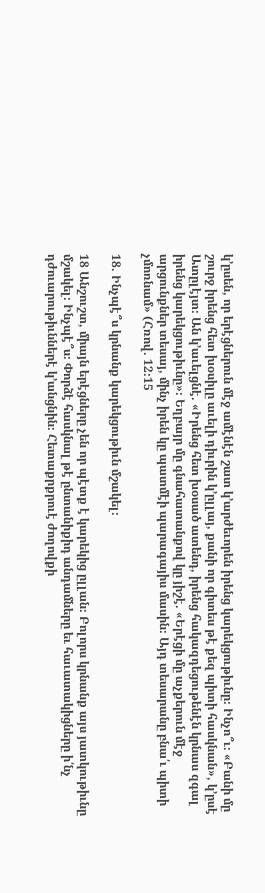կ’ըսեն, որ երէցներուն մէջ ամէնէն շատ կ’արժեւորեն իրենց կարեկցութիւնը։ Ինչո՞ւ։ «Բանի մը շուրջ իրենց հետ խօսիլը աւելի դիւրին կ’ըլլայ, քանի որ գիտես թէ քեզ պիտի հասկնան», կ’ըսէ Ատըլէյտ։ Ան կ’աւելցնէ. «Իրենց հետ խօսած ատենդ, իրենց հակազդեցութենէն կրնաս զգալ իրենց կարեկցութիւնը»։ Եղբայր մը գնահատանքով կը յիշէ. «Երէցի մը աչքերուն մէջ արցունքներ տեսայ, մինչ իրեն կը պատմէի պարագայիս մասին։ Այդ տեսարանը բնա՛ւ պիտի չմոռնամ» (Հռով. 12։15

18. Ինչպէ՞ս կրնանք կարեկցութիւն մշակել։

18 Անշուշտ, միայն երէցները չեն որ պէտք է կարեկից ըլլան։ Բոլորս կրնանք այս յատկութիւնը մշակել։ Ինչպէ՞ս։ Փորձէ հասկնալ թէ ընտանիքիդ անդամները եւ հաւատակիցները ի՛նչ դժուարութիւններէ կ’անցնին։ Հետաքրքրուէ ժողովքի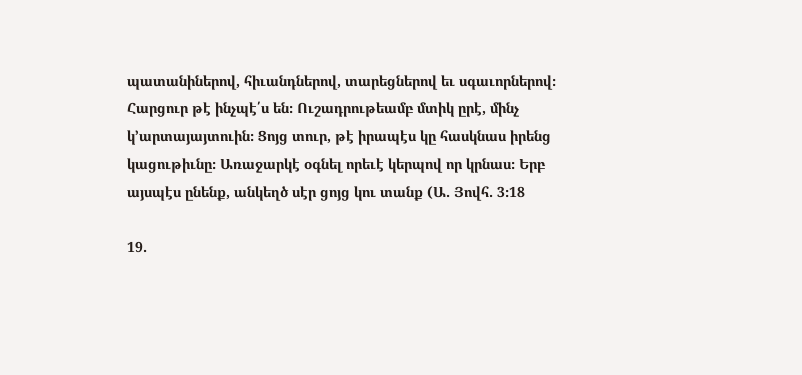պատանիներով, հիւանդներով, տարեցներով եւ սգաւորներով։ Հարցուր թէ ինչպէ՛ս են։ Ուշադրութեամբ մտիկ ըրէ, մինչ կ’արտայայտուին։ Ցոյց տուր, թէ իրապէս կը հասկնաս իրենց կացութիւնը։ Առաջարկէ օգնել որեւէ կերպով որ կրնաս։ Երբ այսպէս ընենք, անկեղծ սէր ցոյց կու տանք (Ա. Յովհ. 3։18

19.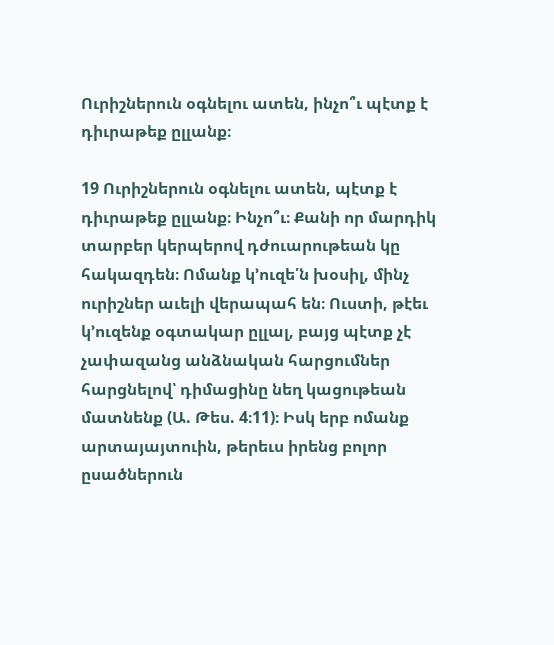Ուրիշներուն օգնելու ատեն, ինչո՞ւ պէտք է դիւրաթեք ըլլանք։

19 Ուրիշներուն օգնելու ատեն, պէտք է դիւրաթեք ըլլանք։ Ինչո՞ւ։ Քանի որ մարդիկ տարբեր կերպերով դժուարութեան կը հակազդեն։ Ոմանք կ’ուզե՛ն խօսիլ, մինչ ուրիշներ աւելի վերապահ են։ Ուստի, թէեւ կ’ուզենք օգտակար ըլլալ, բայց պէտք չէ չափազանց անձնական հարցումներ հարցնելով՝ դիմացինը նեղ կացութեան մատնենք (Ա. Թես. 4։11)։ Իսկ երբ ոմանք արտայայտուին, թերեւս իրենց բոլոր ըսածներուն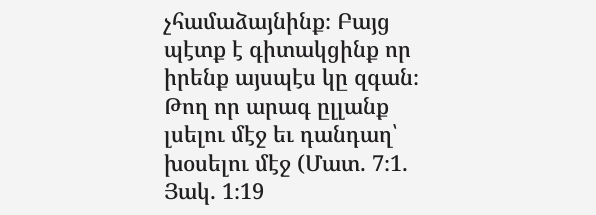չհամաձայնինք։ Բայց պէտք է գիտակցինք որ իրենք այսպէս կը զգան։ Թող որ արագ ըլլանք լսելու մէջ եւ դանդաղ՝ խօսելու մէջ (Մատ. 7։1. Յակ. 1։19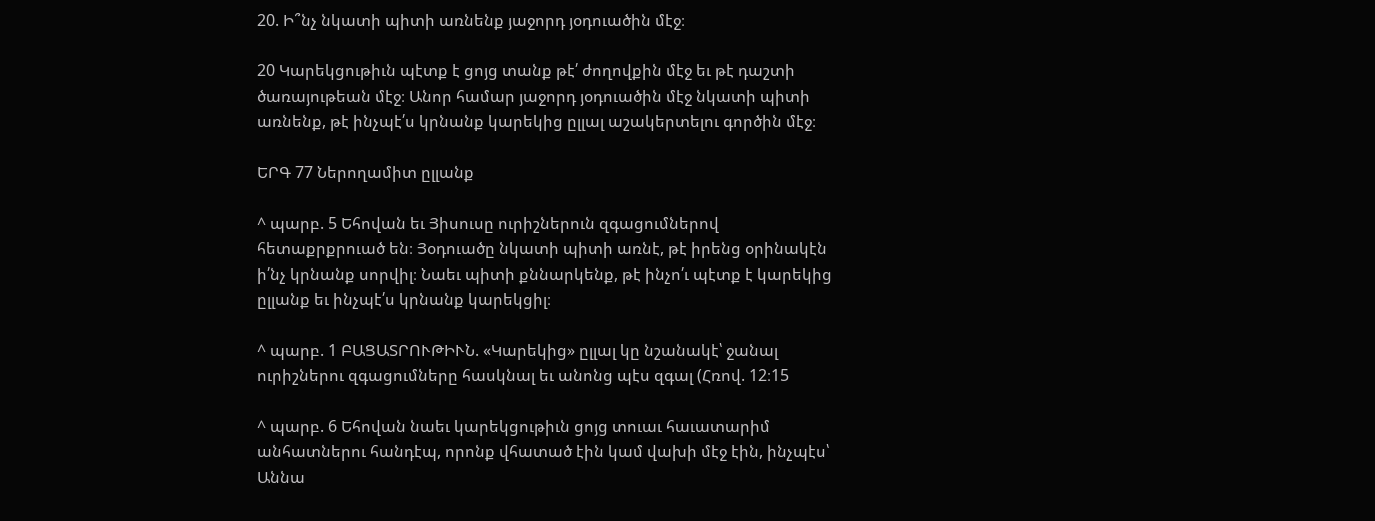20. Ի՞նչ նկատի պիտի առնենք յաջորդ յօդուածին մէջ։

20 Կարեկցութիւն պէտք է ցոյց տանք թէ՛ ժողովքին մէջ եւ թէ դաշտի ծառայութեան մէջ։ Անոր համար յաջորդ յօդուածին մէջ նկատի պիտի առնենք, թէ ինչպէ՛ս կրնանք կարեկից ըլլալ աշակերտելու գործին մէջ։

ԵՐԳ 77 Ներողամիտ ըլլանք

^ պարբ. 5 Եհովան եւ Յիսուսը ուրիշներուն զգացումներով հետաքրքրուած են։ Յօդուածը նկատի պիտի առնէ, թէ իրենց օրինակէն ի՛նչ կրնանք սորվիլ։ Նաեւ պիտի քննարկենք, թէ ինչո՛ւ պէտք է կարեկից ըլլանք եւ ինչպէ՛ս կրնանք կարեկցիլ։

^ պարբ. 1 ԲԱՑԱՏՐՈՒԹԻՒՆ. «Կարեկից» ըլլալ կը նշանակէ՝ ջանալ ուրիշներու զգացումները հասկնալ եւ անոնց պէս զգալ (Հռով. 12։15

^ պարբ. 6 Եհովան նաեւ կարեկցութիւն ցոյց տուաւ հաւատարիմ անհատներու հանդէպ, որոնք վհատած էին կամ վախի մէջ էին, ինչպէս՝ Աննա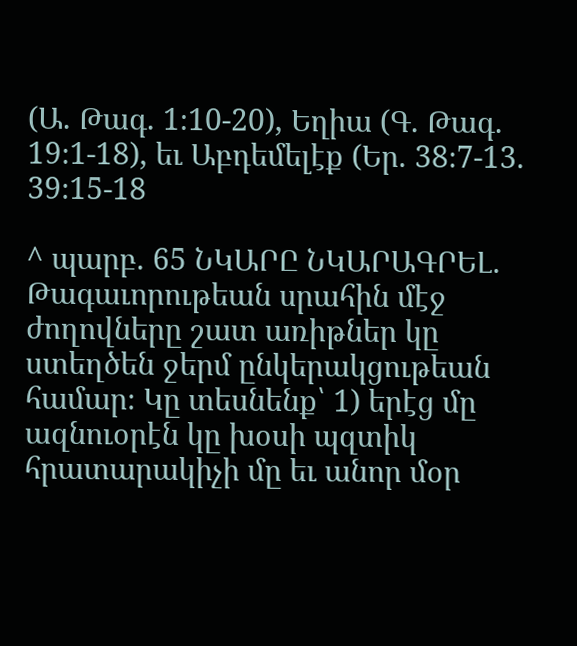(Ա. Թագ. 1։10-20), Եղիա (Գ. Թագ. 19։1-18), եւ Աբդեմելէք (Եր. 38։7-13. 39։15-18

^ պարբ. 65 ՆԿԱՐԸ ՆԿԱՐԱԳՐԵԼ. Թագաւորութեան սրահին մէջ ժողովները շատ առիթներ կը ստեղծեն ջերմ ընկերակցութեան համար։ Կը տեսնենք՝ 1) երէց մը ազնուօրէն կը խօսի պզտիկ հրատարակիչի մը եւ անոր մօր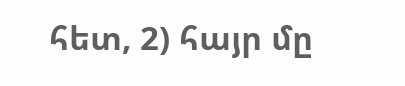հետ, 2) հայր մը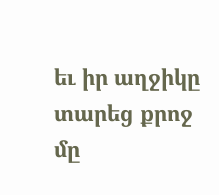եւ իր աղջիկը տարեց քրոջ մը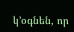կ’օգնեն, որ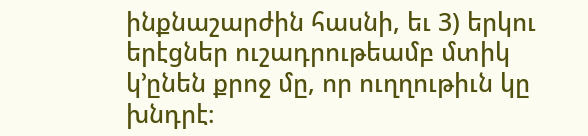ինքնաշարժին հասնի, եւ 3) երկու երէցներ ուշադրութեամբ մտիկ կ’ընեն քրոջ մը, որ ուղղութիւն կը խնդրէ։